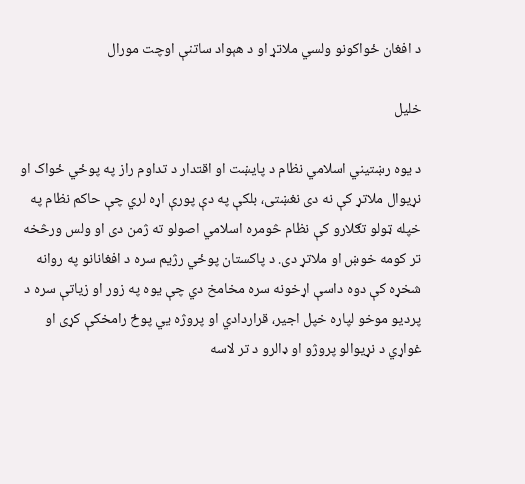د افغان ځواکونو ولسي ملاتړ او د هېواد ساتنې اوچت مورال

خلیل

د یوه رښتیني اسلامي نظام د پایښت او اقتدار د تداوم راز په پوځي ځواک او نړیوال ملاتړ کې نه دی نغښتی، بلکې په دې پورې اړه لري چې حاکم نظام په خپله ټولو تګلارو کې نظام څومره اسلامي اصولو ته ژمن دی او ولس ورڅخه تر کومه خوښ او ملاتړ دی. د پاکستان پوځي رژیم سره د افغانانو په روانه شخړه کې دوه داسې اړخونه سره مخامخ دي چې یوه په زور او زیاتې سره د پردیو موخو لپاره خپل اجیر، قراردادي او پروژه یي پوځ رامخکې کړی او غواړي د نړیوالو پروژو او ډالرو د تر لاسه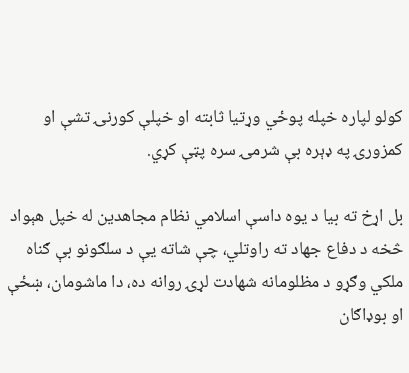کولو لپاره خپله پوځي وړتیا ثابته او خپلې کورنۍ تشې او کمزورۍ په ډېره بې شرمۍ سره پټې کړي.

بل اړخ ته بیا د یوه داسې اسلامي نظام مجاهدین له خپل هېواد څخه د دفاع جهاد ته راوتلي، چې شاته یې د سلګونو بې ګناه ملکي وګړو د مظلومانه شهادت لړۍ روانه ده، دا ماشومان، ښځې او بوډاګان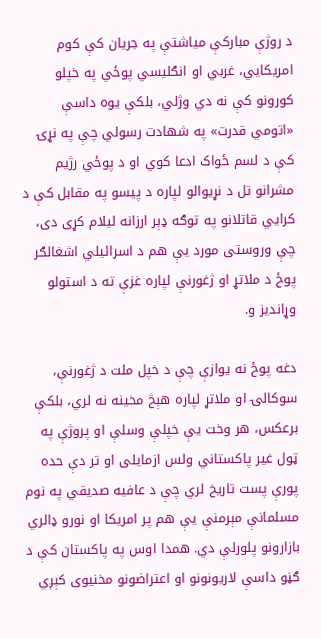د روژې مبارکې میاشتې په جریان کې کوم امریکايي، غربي او انګلیسي پوځي په خپلو کورونو کې نه دي وژلي، بلکې یوه داسې «اتومي قدرت» په شهادت رسولي چې په نړۍ کې د لسم ځواک ادعا کوي او د پوځي رژيم مشرانو تل د نړیوالو لپاره د پیسو په مقابل کې د کرايي قاتلانو په توګه ډېر ارزانه لیلام کړی دی، چې وروستی مورد یې هم د اسرائیلي اشغالګر پوځ د ملاتړ او ژغورنې لپاره غزې ته د استولو وړاندیز و.

دغه پوځ نه یوازې چې د خپل ملت د ژغورنې، سوکالۍ او ملاتړ لپاره هېڅ مخینه نه لري، بلکې برعکس، هر وخت یې خپلې وسلې او پروژې په ټول غیر پاکستاني ولس ازمایلی او تر دې حده پورې پست تاریخ لري چې د عافیه صدیقي په نوم مسلمانې مېرمنې یې هم پر امریکا او نورو ډالري بازارونو پلورلې دي. همدا اوس په پاکستان کې د ګڼو داسې لاریونونو او اعتراضونو مخنیوی کېږي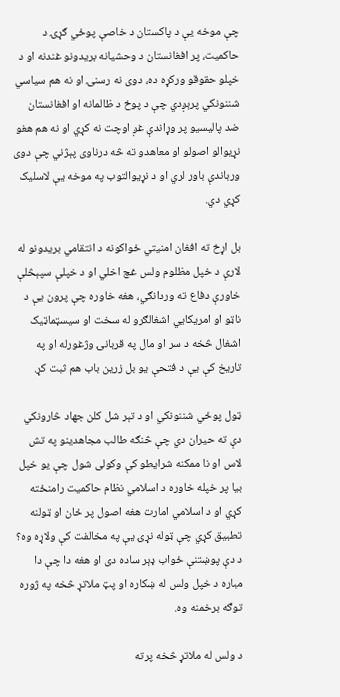چې موخه یې د پاکستان د خاصې پوځي ګړۍ د حاکمیت، پر افغانستان د وحشیانه بریدونو غندنه او د خپلو حقوقو ورکړه ده، دوی نه رسنۍ او نه هم سیاسي شننونکي پرېږدي چې د پوځ د ظالمانه او افغانستان ضد پالیسیو پر وړاندې غږ اوچت نه کړي او نه هم هغو نړیوالو اصولو او معاهدو ته څه درناوی پېژني چې دوی ورباندې باور لري او د نړیوالتوب په موخه یې لاسلیک کړي دي.

بل اړخ ته افغان امنیتي ځواکونه د انتقامي بریدونو له لارې د خپل مظلوم ولس غچ اخلي او د خپلې سپېڅلې خاورې دفاع ته وردانګي، هغه خاوره چې پرون یې د ناټو او امریکايي اشغالګرو له سخت او سیسټماټیک اشغال څخه د سر او مال په قربانۍ وژغورله او په تاریخ کې یې د فتحې یو بل زرین باب هم ثبت کړ.

ټول پوځي شننونکي او د تېر شل کلن جهاد څارونکي دې ته حیران دي چې څنګه طالب مجاهدینو په تش لاس او نا ممکنه شرایطو کې وکولی شول چې یو خپل بیا پر خپله خاوره د اسلامي نظام حاکمیت رامنځته کړي او د اسلامي امارت هغه اصول پر ځان او ټولنه تطبیق کړي چې ټوله نړۍ یې په مخالفت کې ولاړه وه؟ د دې پوښتنې ځواب ډېر ساده دی او هغه دا چې دا مباره د خپل ولس له ښکاره او پټ ملاتړ څخه په ژوره توګه برخمنه وه.

د ولس له ملاتړ څخه پرته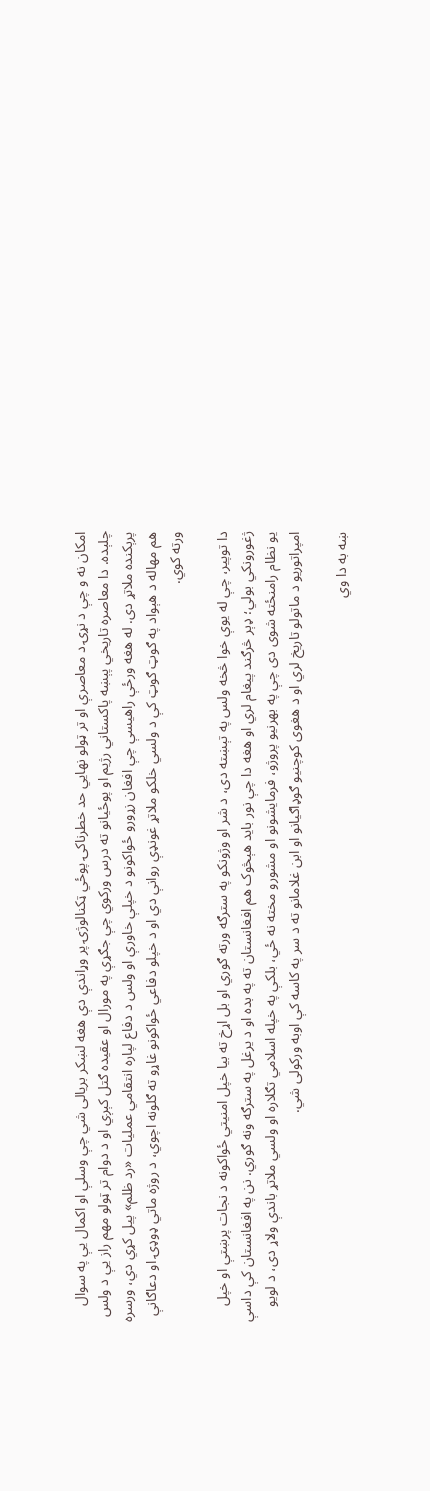امکان نه و چې د نړۍ د معاصرې او تر ټولو نهايي حد خطرناکۍ پوځي ټکنالوژۍ پر وړاندې دې هغه لښکر بریالی شي چې وسلې او اکمال یې په سوال چلېده. دا معاصره تاریخي پېښه پاکستاني رژیم او پوځیانو ته درس ورکوي چې جګړې په مورال او عقیده ګتل کېږي او د دوام تر ټولو مهم راز یې د ولس پرېکنده ملاتړ دی. له هغه ورځې راهیسې چې افغان زړورو ځواکونو د خپلې خاورې او ولس د دفاع لپاره انتقامي عملیات «رد ظلم» پیل کړي دي، ورسره هم مهاله د هېواد په ګوټ ګوټ کې د ولسي خلکو ملاتړ غونډې روانې دي او د خپلو دفاعي ځواکونو غاړو ته ګلونه اچوي، د روژه ماتي ډوډۍ او دعاګانې ورته کوي.

دا توپیر، چې له یوې خوا څخه ولس په تېښته دی، د شر او وژونکو په سترګه ورته ګوري او بل اړخ ته بیا خپل امنیتي ځواکونه د نجات پرښتې او خپل ژغورونکي بولي؛ ډېر څرګند پیغام لري او هغه دا چې نور باید هېڅوک هم افغانستان ته په بده او د یرغل په سترګه ونه ګوري. نن په افغانستان کې داسې یو نظام رامنځته شوی دی چې په بهرنیو پروژو، فرمایشونو او مشورو مخته نه ځي، بلکې په خپله اسلامي تګلاره او ولسي ملاتړ باندې ولاړ دی، د لویو امپراتوریو د ماتولو تاریخ لري او د هغوی کوچنیو ګوډاګیانو او ابن غلامانو ته د سر په کاسه کې اوبه ورکولی شي.

ښه به دا وي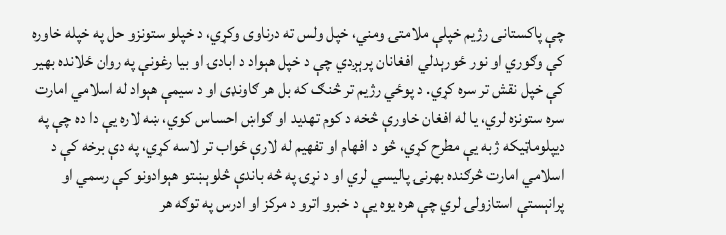چې پاکستانی رژيم خپلې ملامتۍ ومني، خپل ولس ته درناوی وکړي، د خپلو ستونزو حل په خپله خاوره کې وګوري او نور ځورېدلي افغانان پرېږدي چې د خپل هېواد د ابادۍ او بیا رغونې په روان ځلانده بهیر کې خپل نقش تر سره کړي. د پوځي رژیم تر څنګ که بل هر ګاونډی او د سیمې هېواد له اسلامي امارت سره ستونزه لري، یا له افغان خاورې څخه د کوم تهدید او ګواښ احساس کوي، ښه لاره یې دا ده چې په دیپلوماټیکه ژبه یې مطرح کړي، څو د افهام او تفهیم له لارې ځواب تر لاسه کړي، په دې برخه کې د اسلامي امارت څرګنده بهرنۍ پالیسي لري او د نړۍ په څه باندې څلوېښتو هېوادونو کې رسمي او پرانېستې استازولۍ لري چې هره یوه یې د خبرو اترو د مرکز او ادرس په توګه هر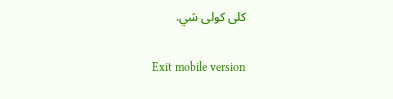کلی کولی شي.

Exit mobile version